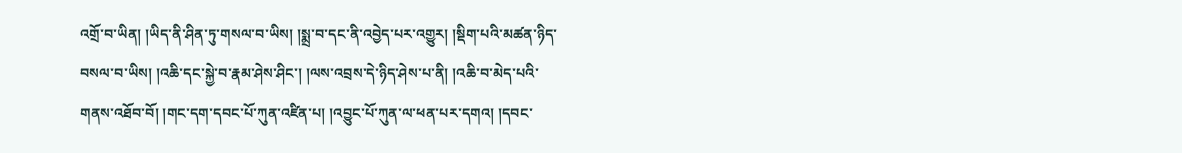འགྲོ་བ་ཡིན། །ཡིད་ནི་ཤིན་ཏུ་གསལ་བ་ཡིས། །སྨྲ་བ་དང་ནི་འབྱེད་པར་འགྱུར། །སྡིག་པའི་མཚན་ཉིད་བསལ་བ་ཡིས། །འཆི་དང་སྐྱེ་བ་རྣམ་ཤེས་ཤིང་། །ལས་འབྲས་དེ་ཉིད་ཤེས་པ་ནི། །འཆི་བ་མེད་པའི་གནས་འཐོབ་བོ། །གང་དག་དབང་པོ་ཀུན་འཛིན་པ། །འབྱུང་པོ་ཀུན་ལ་ཕན་པར་དགའ། །དབང་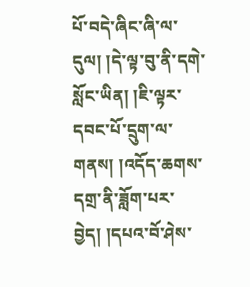པོ་བདེ་ཞིང་ཞི་ལ་དུལ། །དེ་ལྟ་བུ་ནི་དགེ་སློང་ཡིན། །ཇི་ལྟར་དབང་པོ་དྲུག་ལ་གནས། །འདོད་ཆགས་དགྲ་ནི་ཟློག་པར་བྱེད། །དཔའ་བོ་ཤེས་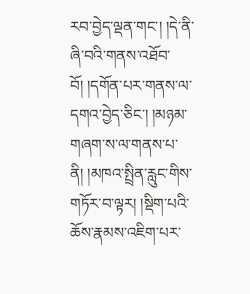རབ་བྱེད་ལྡན་གང་། །དེ་ནི་ཞི་བའི་གནས་འཐོབ་བོ། །དགོན་པར་གནས་ལ་དགའ་བྱེད་ཅིང་། །མཉམ་གཞག་ས་ལ་གནས་པ་ནི། །མཁའ་སྤྲིན་རླུང་གིས་གཏོར་བ་ལྟར། །སྡིག་པའི་ཆོས་རྣམས་འཇིག་པར་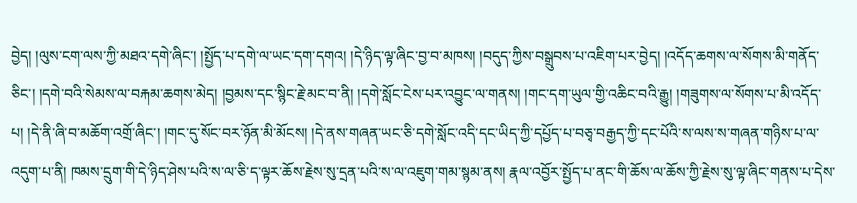བྱེད། །ལུས་ངག་ལས་ཀྱི་མཐའ་དགེ་ཞིང་། །སྤྱོད་པ་དགེ་ལ་ཡང་དག་དགའ། །དེ་ཉིད་ལྟ་ཞིང་བྱ་བ་མཁས། །བདུད་ཀྱིས་བསྒྲུབས་པ་འཇིག་པར་བྱེད། །འདོད་ཆགས་ལ་སོགས་མི་གནོད་ཅིང་། །དགེ་བའི་སེམས་ལ་བརྐམ་ཆགས་མེད། །བྱམས་དང་སྙིང་རྗེ་མང་བ་ནི། །དགེ་སློང་ངེས་པར་འབྱུང་ལ་གནས། །གང་དག་ཡུལ་གྱི་འཆིང་བའི་རྒྱུ། །གཟུགས་ལ་སོགས་པ་མི་འདོད་པ། །དེ་ནི་ཞི་བ་མཆོག་འགྲོ་ཞིང་། །གང་དུ་སོང་བར་ཉོན་མི་མོངས། །དེ་ནས་གཞན་ཡང་ཅི་དགེ་སློང་འདི་དང་ཡིད་ཀྱི་དཔྱོད་པ་བཅྭ་བརྒྱད་ཀྱི་དང་པོའི་ས་ལས་ས་གཞན་གཉིས་པ་ལ་འདུག་པ་ནི། ཁམས་དྲུག་གི་དེ་ཉིད་ཤེས་པའི་ས་ལ་ཅི་ད་ལྟར་ཆོས་རྗེས་སུ་དྲན་པའི་ས་ལ་འཇུག་གམ་སྙམ་ནས། རྣལ་འབྱོར་སྤྱོད་པ་ནང་གི་ཆོས་ལ་ཆོས་ཀྱི་རྗེས་སུ་ལྟ་ཞིང་གནས་པ་དེས་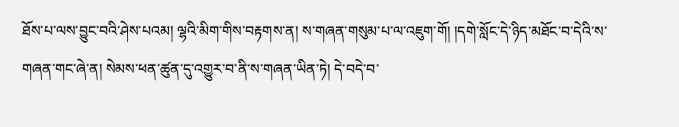ཐོས་པ་ལས་བྱུང་བའི་ཤེས་པའམ། ལྷའི་མིག་གིས་བརྟགས་ན། ས་གཞན་གསུམ་པ་ལ་འཇུག་གོ། །དགེ་སློང་དེ་ཉིད་མཐོང་བ་དེའི་ས་གཞན་གང་ཞེ་ན། སེམས་ཕན་ཚུན་དུ་འགྱུར་བ་ནི་ས་གཞན་ཡིན་ཏེ། དེ་བདེ་བ་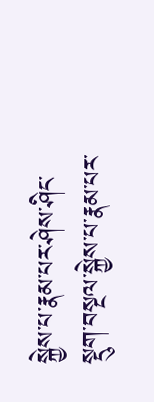སྐྱེས་པ་རྣམ་པར་ཤེས་ཤིང་སྡུག་བསྔལ་སྐྱེས་པ་རྣམ་པར་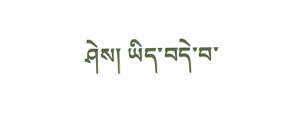ཤེས། ཡིད་བདེ་བ་